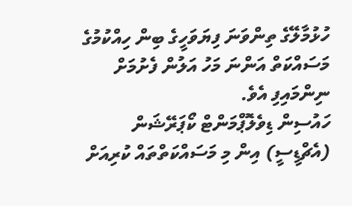ހުޅުމާލޭގެ ތިންވަނަ ފިޔަވަހީގެ ބިން ހިއްކުމުގެ މަސައްކަތް އަންނަ މަހު އަލުން ފެށުމަށް ނިންމައިފި އެވެ.
ހައުސިން ޑިވެލޮޕްމަންޓް ކޯޕަރޭޝަން (އެޗްޑީސީ) އިން މި މަސައްކަތްތައް ކުރިއަށް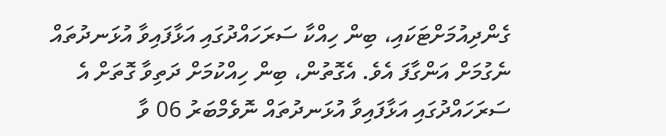ގެންދިއުމަށްޓަކައި، ބިން ހިއްކާ ސަރަހައްދުގައި އަޅާފައިވާ އުޅަނދުތައް ނެގުމަށް އަންގާފަ އެވެ. އެގޮތުން، ބިން ހިއްކުމަށް ދަތިވާ ގޮތަށް އެ ސަރަހައްދުގައި އަޅާފައިވާ އުޅަނދުތައް ނޮވެމްބަރު 06 ވާ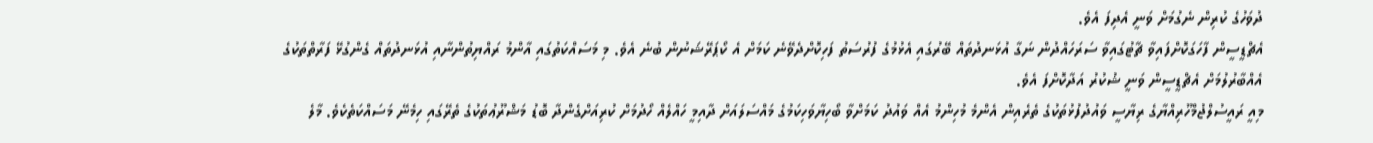ދުވަހުގެ ކުރިން ނެގުމަށް ވަނީ އެދިފަ އެވެ.
އެޗްޑީސީން ފާހަގަކޮށްފައިވާ ޗާޓުގައިވާ ސަރަހައްދުން ނަގާ އުޅަނދުތައް ބޭރުގައި އެޅުމުގެ ފުރުސަތު ފަހިކޮށްދެވޭނެ ކަމަށް އެ ކޯޕަރޭޝަނުން ބުނެ އެވެ. މި މަސައްކަތުގައި އާންމު ރައްޔިތުންނާއި އުޅަނދުތައް ގެންގުޅޭ ފަރާތްތަކުގެ އެއްބާރުލުމަށް އެޗްޑީސީން ވަނީ ޝުކުރު އަދާކޮށްފަ އެވެ.
މިއީ ރައީސުލްޖުމްހޫރިއްޔާގެ ރިޔާސީ ވައުދުފުޅުތަކުގެ ތެރެއިން އެންމެ މުހިންމު އެއް ވައުދު ކަމަށްވާ ބޯހިޔާވަހިކަމުގެ މައްސަލައަށް ދާއިމީ ހައްލެއް ހޯދުމަށް ކުރިއަށްގެންދާ ބޮޑު މަޝްރޫޢުތަކުގެ ތެރޭގައި ހިމެނޭ މަސައްކަތެކެވެ. މާލެ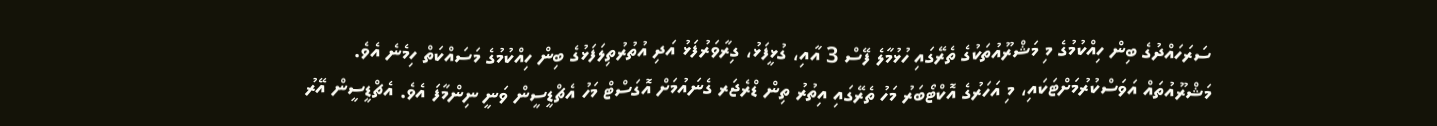ސަރަހައްދުގެ ބިން ހިއްކުމުގެ މި މަޝްރޫއުތަކުގެ ތެރޭގައި ހުޅުމާލެ ފޭސް 3 އާއި، ގުޅީފަޅު، ގިރާވަރުފަޅު އަދި އުތުރުތިލަފަޅުގެ ބިން ހިއްކުމުގެ މަސައްކަތް ހިމެނެ އެވެ.
މަޝްރޫއުތައް އަވަސްކުރުމަށްޓަކައި، މި އަހަރުގެ އޮކްޓޯބަރު މަހު ތެރޭގައި އިތުރު ތިން ޑްރެޖަރ ގެނައުމަށް އޮގަސްޓް މަހު އެޗްޑީސީން ވަނީ ނިންމާފަ އެވެ. އެޗްޑީސީން އޭރު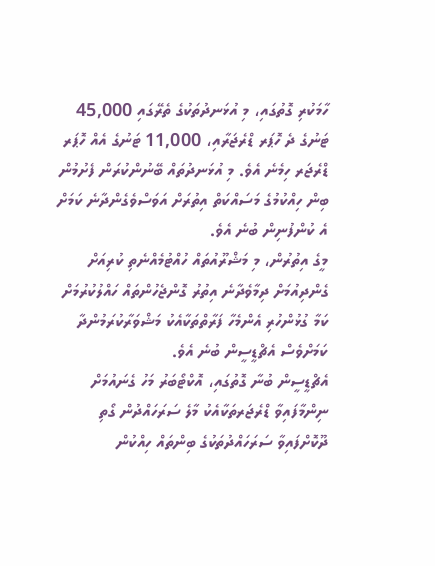ހާމަކުރި ގޮތުގައި، މި އުޅަނދުތަކުގެ ތެރޭގައި 45,000 ޓަނުގެ ދެ ހޮޕަރ ޑްރެޖަރާއި، 11,000 ޓަނުގެ އެއް ހޮޕަރ ޑްރެޖަރ ހިމެނެ އެވެ. މި އުޅަނދުތައް ބޭނުންކުރަން ފެށުމުން ބިން ހިއްކުމުގެ މަސައްކަތް އިތުރަށް އަވަސްވެގެންދާނެ ކަމަށް އެ ކުންފުނިން ބުނެ އެވެ.
މީގެ އިތުރުން، މި މަޝްރޫއުތައް ހުއްޓުމެއްނެތި ކުރިއަށް ގެންދިއުމަށް ދިމާވެދާނެ އިތުރު ގޮންޖެހުންތައް ހައްލުކުރުމަށް ކަމާ ގުޅުންހުރި އެންމެހާ ފަރާތްތަކާއެކު މަޝްވަރާކުރަމުންދާ ކަމަށްވެސް އެޗްޑީސީން ބުނެ އެވެ.
އެޗްޑީސީން ބުނާ ގޮތުގައި، އޮކްޓޯބަރު މަހު ގެނައުމަށް ނިންމާފައިވާ ޑްރެޖަރތަކާއެކު މާލެ ސަރަހައްދުން ގޯތި ދޫކޮށްފައިވާ ސަރަހައްދުތަކުގެ ބިންތައް ހިއްކުން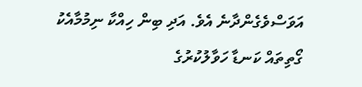އަވަސްވެގެންދާނެ އެވެ. އަދި ބިން ހިއްކާ ނިމުމާއެކު ގޯތިތައް ކަނޑާ ހަވާލުކުރުގެ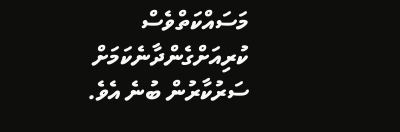މަސައްކަތްވެސް ކުރިއަށްގެންދާނެކަމަށް ސަރުކާރުން ބުނެ އެވެ.